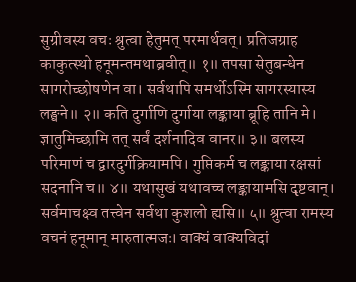सुग्रीवस्य वचः श्रुत्वा हेतुमत् परमार्थवत्। प्रतिजग्राह काकुत्स्थो हनूमन्तमथाब्रवीत्॥ १॥ तपसा सेतुबन्धेन सागरोच्छोषणेन वा। सर्वथापि समर्थोऽस्मि सागरस्यास्य लङ्घने॥ २॥ कति दुर्गाणि दुर्गाया लङ्काया ब्रूहि तानि मे। ज्ञातुमिच्छामि तत् सर्वं दर्शनादिव वानर॥ ३॥ बलस्य परिमाणं च द्वारदुर्गक्रियामपि। गुप्तिकर्म च लङ्काया रक्षसां सदनानि च॥ ४॥ यथासुखं यथावच्च लङ्कायामसि दृष्टवान्। सर्वमाचक्ष्व तत्त्वेन सर्वथा कुशलो ह्यसि॥ ५॥ श्रुत्वा रामस्य वचनं हनूमान् मारुतात्मजः। वाक्यं वाक्यविदां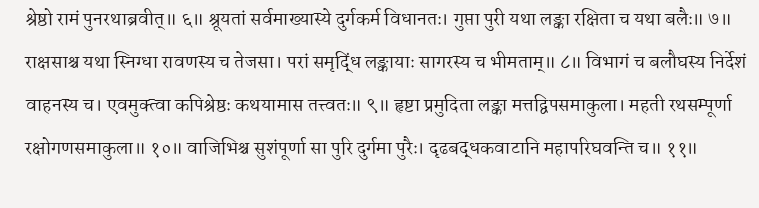श्रेष्ठो रामं पुनरथाब्रवीत्॥ ६॥ श्रूयतां सर्वमाख्यास्ये दुर्गकर्म विधानतः। गुप्ता पुरी यथा लङ्का रक्षिता च यथा बलैः॥ ७॥ राक्षसाश्च यथा स्निग्धा रावणस्य च तेजसा। परां समृद्धिं लङ्कायाः सागरस्य च भीमताम्॥ ८॥ विभागं च बलौघस्य निर्देशं वाहनस्य च। एवमुक्त्वा कपिश्रेष्ठः कथयामास तत्त्वतः॥ ९॥ हृष्टा प्रमुदिता लङ्का मत्तद्विपसमाकुला। महती रथसम्पूर्णा रक्षोगणसमाकुला॥ १०॥ वाजिभिश्च सुशंपूर्णा सा पुरि दुर्गमा पुरैः। दृढबद्धकवाटानि महापरिघवन्ति च॥ ११॥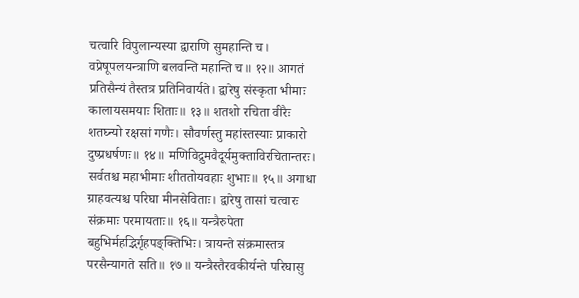चत्वारि विपुलान्यस्या द्वाराणि सुमहान्ति च। वप्रेषूपलयन्त्राणि बलवन्ति महान्ति च॥ १२॥ आगतं प्रतिसैन्यं तैस्तत्र प्रतिनिवार्यते। द्वारेषु संस्कृता भीमाः कालायसमयाः शिताः॥ १३॥ शतशो रचिता वीरैः शतघ्न्यो रक्षसां गणैः। सौवर्णस्तु महांस्तस्याः प्राकारो दुष्प्रधर्षणः॥ १४॥ मणिविद्रुमवैदूर्यमुक्ताविरचितान्तरः। सर्वतश्च महाभीमाः शीततोयवहाः शुभाः॥ १५॥ अगाधा ग्राहवत्यश्च परिघा मीनसेविताः। द्वारेषु तासां चत्वारः संक्रमाः परमायताः॥ १६॥ यन्त्रैरुपेता बहुभिर्महद्भिर्गृहपङ्क्तिभिः। त्रायन्ते संक्रमास्तत्र परसैन्यागते सति॥ १७॥ यन्त्रैस्तैरवकीर्यन्ते परिघासु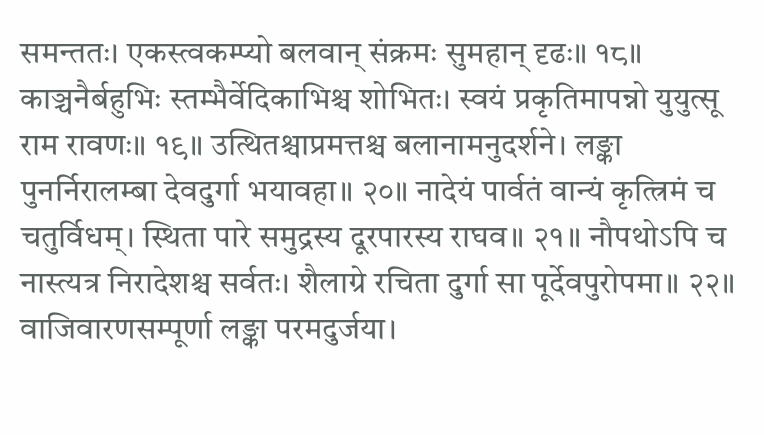समन्ततः। एकस्त्वकम्प्यो बलवान् संक्रमः सुमहान् दृढः॥ १८॥ काञ्चनैर्बहुभिः स्तम्भैर्वेदिकाभिश्च शोभितः। स्वयं प्रकृतिमापन्नो युयुत्सू राम रावणः॥ १९॥ उत्थितश्चाप्रमत्तश्च बलानामनुदर्शने। लङ्का पुनर्निरालम्बा देवदुर्गा भयावहा॥ २०॥ नादेयं पार्वतं वान्यं कृत्त्रिमं च चतुर्विधम्। स्थिता पारे समुद्रस्य दूरपारस्य राघव॥ २१॥ नौपथोऽपि च नास्त्यत्र निरादेशश्च सर्वतः। शैलाग्रे रचिता दुर्गा सा पूर्देवपुरोपमा॥ २२॥ वाजिवारणसम्पूर्णा लङ्का परमदुर्जया।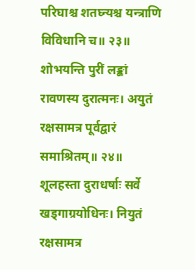परिघाश्च शतघ्न्यश्च यन्त्राणि विविधानि च॥ २३॥ शोभयन्ति पुरीं लङ्कां रावणस्य दुरात्मनः। अयुतं रक्षसामत्र पूर्वद्वारं समाश्रितम्॥ २४॥ शूलहस्ता दुराधर्षाः सर्वे खड्गाग्रयोधिनः। नियुतं रक्षसामत्र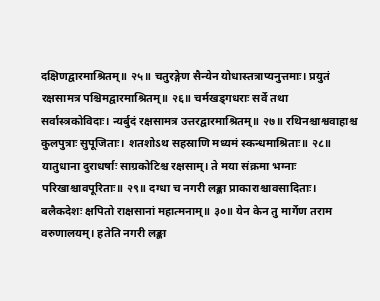दक्षिणद्वारमाश्रितम्॥ २५॥ चतुरङ्गेण सैन्येन योधास्तत्राप्यनुत्तमाः। प्रयुतं रक्षसामत्र पश्चिमद्वारमाश्रितम्॥ २६॥ चर्मखड्गधराः सर्वे तथा सर्वास्त्रकोविदाः। न्यर्बुदं रक्षसामत्र उत्तरद्वारमाश्रितम्॥ २७॥ रथिनश्चाश्ववाहाश्च कुलपुत्राः सुपूजिताः। शतशोऽथ सहस्राणि मध्यमं स्कन्धमाश्रिताः॥ २८॥ यातुधाना दुराधर्षाः साग्रकोटिश्च रक्षसाम्। ते मया संक्रमा भग्नाः परिखाश्चावपूरिताः॥ २९॥ दग्धा च नगरी लङ्का प्राकाराश्चावसादिताः। बलैकदेशः क्षपितो राक्षसानां महात्मनाम्॥ ३०॥ येन केन तु मार्गेण तराम वरुणालयम्। हतेति नगरी लङ्का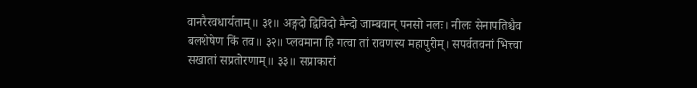वानरैरवधार्यताम्॥ ३१॥ अङ्गदो द्विविदो मैन्दो जाम्बवान् पनसो नलः। नीलः सेनापतिश्चैव बलशेषेण किं तव॥ ३२॥ प्लवमाना हि गत्वा तां रावणस्य महापुरीम्। सपर्वतवनां भित्त्वा सखातां सप्रतोरणाम्॥ ३३॥ सप्राकारां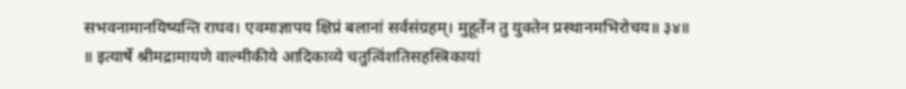सभवनामानयिष्यन्ति राघव। एवमाज्ञापय क्षिप्रं बलानां सर्वसंग्रहम्। मुहूर्तेन तु युक्तेन प्रस्थानमभिरोचय॥ ३४॥ ॥ इत्यार्षे श्रीमद्रामायणे वाल्मीकीये आदिकाव्ये चतुत्विंशतिसहस्त्रिकायां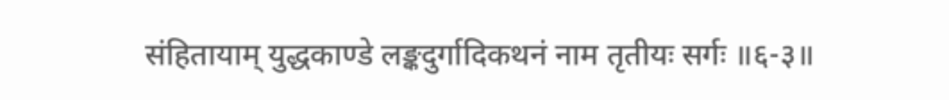संहितायाम् युद्धकाण्डे लङ्कदुर्गादिकथनं नाम तृतीयः सर्गः ॥६-३॥